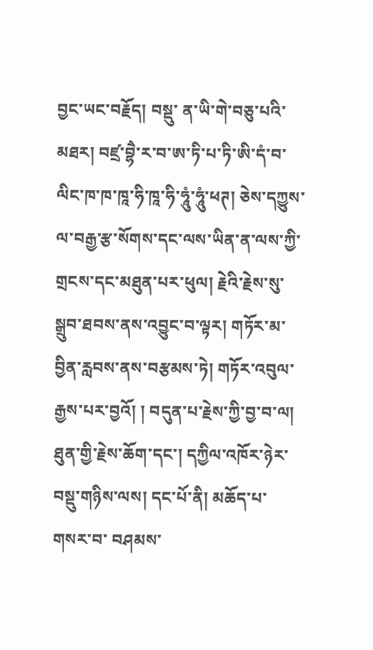བྱང་ཡང་བརྗོད། བསྡུ་ ན་ཡི་གེ་བཅུ་པའི་མཐར། བཛྲ་བྷཻ་ར་བ་ཨ་ཏི་པ་ཏི་ཨི་དཾ་བ་ལིང་ཁ་ཁ་ཁཱ་ཧི་ཁཱ་ཧི་ཧཱུཾ་ཧཱུཾ་ཕཊ། ཅེས་དཀྱུས་ ལ་བརྒྱ་རྩ་སོགས་དང་ལས་ཡིན་ན་ལས་ཀྱི་གྲངས་དང་མཐུན་པར་ཕུལ། རྗེའི་རྗེས་སུ་སྒྲུབ་ཐབས་ནས་འབྱུང་བ་ལྟར། གཏོར་མ་ བྱིན་རླབས་ནས་བརྩམས་ཏེ། གཏོར་འབུལ་རྒྱས་པར་བྱའོ། ། བདུན་པ་རྗེས་ཀྱི་བྱ་བ་ལ། ཐུན་གྱི་རྗེས་ཆོག་དང་། དཀྱིལ་འཁོར་ཉེར་བསྡུ་གཉིས་ལས། དང་པོ་ནི། མཆོད་པ་གསར་བ་ བཤམས་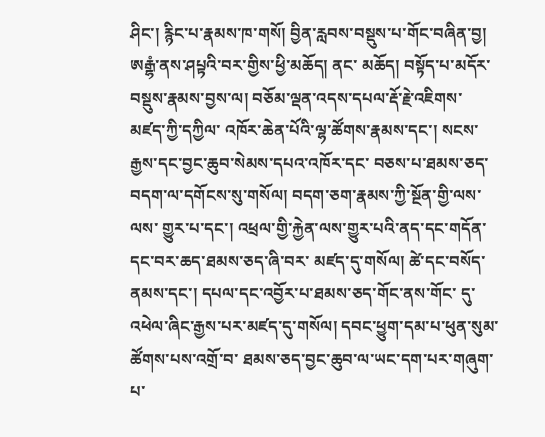ཤིང་། རྙིང་པ་རྣམས་ཁ་གསོ། བྱིན་རླབས་བསྡུས་པ་གོང་བཞིན་བྱ། ཨརྒྷཾ་ནས་ཤཔྟའི་བར་གྱིས་ཕྱི་མཆོད། ནང་ མཆོད། བསྟོད་པ་མདོར་བསྡུས་རྣམས་བྱས་ལ། བཅོམ་ལྡན་འདས་དཔལ་རྡོ་རྗེ་འཇིགས་མཛད་ཀྱི་དཀྱིལ་ འཁོར་ཆེན་པོའི་ལྷ་ཚོགས་རྣམས་དང་། སངས་རྒྱས་དང་བྱང་ཆུབ་སེམས་དཔའ་འཁོར་དང་ བཅས་པ་ཐམས་ཅད་བདག་ལ་དགོངས་སུ་གསོལ། བདག་ཅག་རྣམས་ཀྱི་སྔོན་གྱི་ལས་ལས་ གྱུར་པ་དང་། འཕྲལ་གྱི་རྐྱེན་ལས་གྱུར་པའི་ནད་དང་གདོན་དང་བར་ཆད་ཐམས་ཅད་ཞི་བར་ མཛད་དུ་གསོལ། ཚེ་དང་བསོད་ནམས་དང་། དཔལ་དང་འབྱོར་པ་ཐམས་ཅད་གོང་ནས་གོང་ དུ་འཕེལ་ཞིང་རྒྱས་པར་མཛད་དུ་གསོལ། དབང་ཕྱུག་དམ་པ་ཕུན་སུམ་ཚོགས་པས་འགྲོ་བ་ ཐམས་ཅད་བྱང་ཆུབ་ལ་ཡང་དག་པར་གཞུག་པ་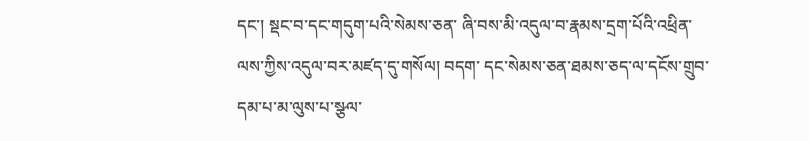དང་། སྡང་བ་དང་གདུག་པའི་སེམས་ཅན་ ཞི་བས་མི་འདུལ་བ་རྣམས་དྲག་པོའི་འཕྲིན་ལས་ཀྱིས་འདུལ་བར་མཛད་དུ་གསོལ། བདག་ དང་སེམས་ཅན་ཐམས་ཅད་ལ་དངོས་གྲུབ་དམ་པ་མ་ལུས་པ་སྩལ་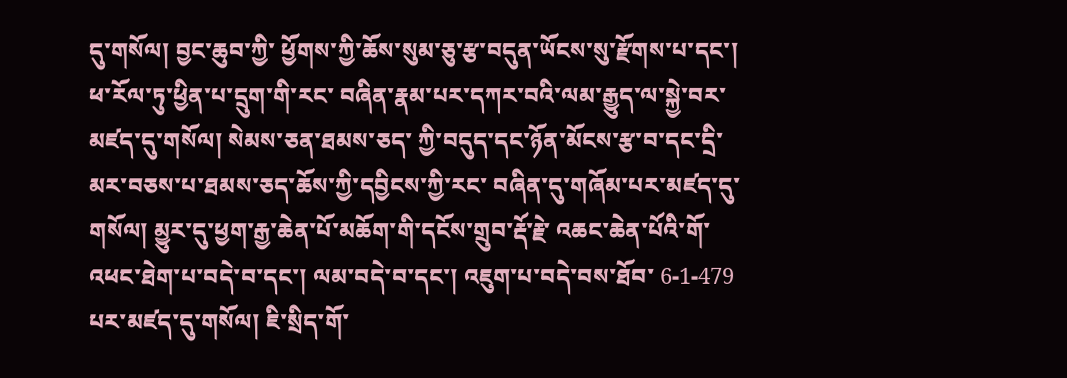དུ་གསོལ། བྱང་ཆུབ་ཀྱི་ ཕྱོགས་ཀྱི་ཆོས་སུམ་ཅུ་རྩ་བདུན་ཡོངས་སུ་རྫོགས་པ་དང་། ཕ་རོལ་ཏུ་ཕྱིན་པ་དྲུག་གི་རང་ བཞིན་རྣམ་པར་དཀར་བའི་ལམ་རྒྱུད་ལ་སྐྱེ་བར་མཛད་དུ་གསོལ། སེམས་ཅན་ཐམས་ཅད་ ཀྱི་བདུད་དང་ཉོན་མོངས་རྩ་བ་དང་དྲི་མར་བཅས་པ་ཐམས་ཅད་ཆོས་ཀྱི་དབྱིངས་ཀྱི་རང་ བཞིན་དུ་གཞོམ་པར་མཛད་དུ་གསོལ། མྱུར་དུ་ཕྱག་རྒྱ་ཆེན་པོ་མཆོག་གི་དངོས་གྲུབ་རྡོ་རྗེ་ འཆང་ཆེན་པོའི་གོ་འཕང་ཐེག་པ་བདེ་བ་དང་། ལམ་བདེ་བ་དང་། འཇུག་པ་བདེ་བས་ཐོབ་ 6-1-479 པར་མཛད་དུ་གསོལ། ཇི་སྲིད་གོ་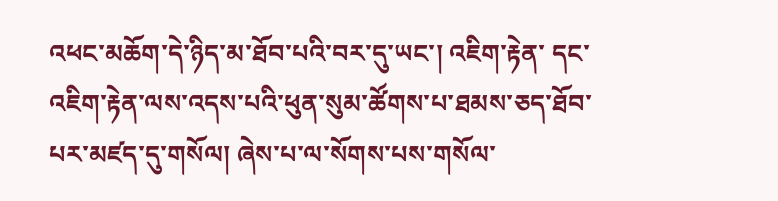འཕང་མཆོག་དེ་ཉིད་མ་ཐོབ་པའི་བར་དུ་ཡང་། འཇིག་རྟེན་ དང་འཇིག་རྟེན་ལས་འདས་པའི་ཕུན་སུམ་ཚོགས་པ་ཐམས་ཅད་ཐོབ་པར་མཛད་དུ་གསོལ། ཞེས་པ་ལ་སོགས་པས་གསོལ་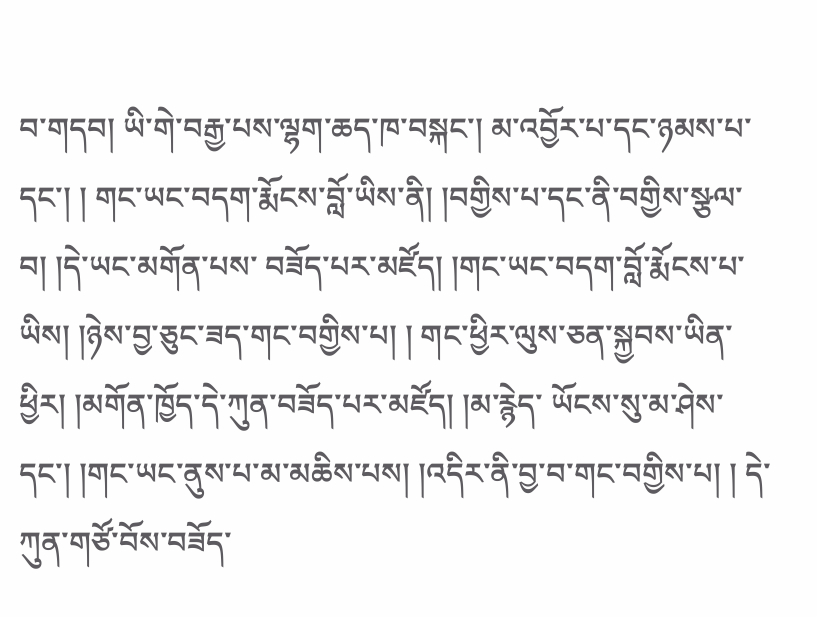བ་གདབ། ཡི་གེ་བརྒྱ་པས་ལྷག་ཆད་ཁ་བསྐང་། མ་འབྱོར་པ་དང་ཉམས་པ་དང་། ། གང་ཡང་བདག་རྨོངས་བློ་ཡིས་ནི། །བགྱིས་པ་དང་ནི་བགྱིས་སྩལ་བ། །དེ་ཡང་མགོན་པས་ བཟོད་པར་མཛོད། །གང་ཡང་བདག་བློ་རྨོངས་པ་ཡིས། །ཉེས་བྱ་ཅུང་ཟད་གང་བགྱིས་པ། ། གང་ཕྱིར་ལུས་ཅན་སྐྱབས་ཡིན་ཕྱིར། །མགོན་ཁྱོད་དེ་ཀུན་བཟོད་པར་མཛོད། །མ་རྙེད་ ཡོངས་སུ་མ་ཤེས་དང་། །གང་ཡང་ནུས་པ་མ་མཆིས་པས། །འདིར་ནི་བྱ་བ་གང་བགྱིས་པ། ། དེ་ཀུན་གཙོ་བོས་བཟོད་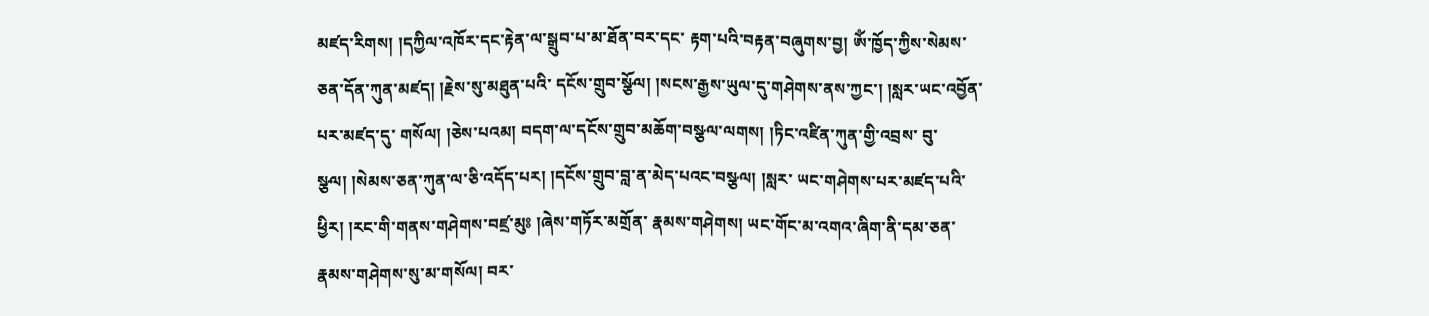མཛད་རིགས། །དཀྱིལ་འཁོར་དང་རྟེན་ལ་སྒྲུབ་པ་མ་ཐོན་བར་དང་ རྟག་པའི་བརྟན་བཞུགས་བྱ། ༀ་ཁྱོད་ཀྱིས་སེམས་ཅན་དོན་ཀུན་མཛད། །རྗེས་སུ་མཐུན་པའི་ དངོས་གྲུབ་སྩོལ། །སངས་རྒྱས་ཡུལ་དུ་གཤེགས་ནས་ཀྱང་། །སླར་ཡང་འབྱོན་པར་མཛད་དུ་ གསོལ། །ཅེས་པའམ། བདག་ལ་དངོས་གྲུབ་མཆོག་བསྩལ་ལགས། །ཏིང་འཛིན་ཀུན་གྱི་འབྲས་ བུ་སྩལ། །སེམས་ཅན་ཀུན་ལ་ཅི་འདོད་པར། །དངོས་གྲུབ་བླ་ན་མེད་པའང་བསྩལ། །སླར་ ཡང་གཤེགས་པར་མཛད་པའི་ཕྱིར། །རང་གི་གནས་གཤེགས་བཛྲ་མུཿ །ཞེས་གཏོར་མགྲོན་ རྣམས་གཤེགས། ཡང་གོང་མ་འགའ་ཞིག་ནི་དམ་ཅན་རྣམས་གཤེགས་སུ་མ་གསོལ། བར་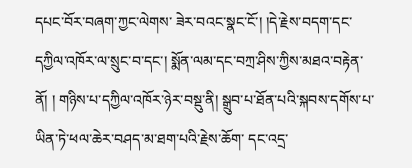དཔང་བོར་བཞག་ཀྱང་ལེགས་ ཟེར་བའང་སྣང་ངོ་། །དེ་རྗེས་བདག་དང་དཀྱིལ་འཁོར་ལ་སྲུང་བ་དང་། སྨོན་ལམ་དང་བཀྲ་ཤིས་ཀྱིས་མཐའ་བརྟེན་ནོ། ། གཉིས་པ་དཀྱིལ་འཁོར་ཉེར་བསྡུ་ནི། སྒྲུབ་པ་ཐོན་པའི་སྐབས་དགོས་པ་ཡིན་ཏེ་ཕལ་ཆེར་བཤད་མ་ཐག་པའི་རྗེས་ཆོག་ དང་འདྲ་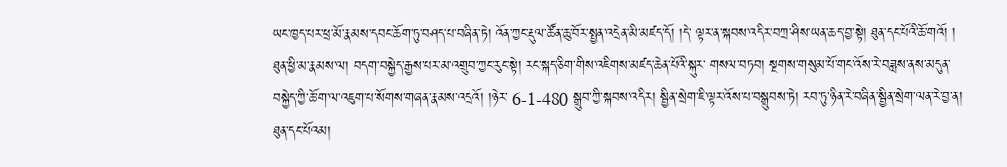ཡང་ཁྱད་པར་ཕྲ་མོ་རྣམས་དབང་ཆོག་ཏུ་བཤད་པ་བཞིན་ཏེ། འོན་ཀྱང་རྡུལ་ཚོན་ཆུ་བོར་སྤྱན་འདྲེན་མི་མཛད་དོ། །དེ་ ལྟར་ན་སྐབས་འདིར་བཀྲ་ཤིས་ཡན་ཆད་བྱ་སྟེ། ཐུན་དང་པོའི་ཆོ་གའོ། ། ཐུན་ཕྱི་མ་རྣམས་ལ། བདག་བསྐྱེད་རྒྱས་པར་མ་འགྲུབ་ཀྱང་རུང་སྟེ། རང་སྐད་ཅིག་གིས་འཇིགས་མཛད་ཆེན་པོའི་སྐུར་ གསལ་བཏབ། སྔགས་གསུམ་པོ་གང་འོས་རེ་བཟླས་ནས་མདུན་བསྐྱེད་ཀྱི་ཆོ་ག་ལ་འཇུག་པ་སོགས་གཞན་རྣམས་འདྲའོ། །ཉེར་ 6-1-480 སྒྲུབ་ཀྱི་སྐབས་འདིར། སྦྱིན་སྲེག་ཇི་ལྟར་འོས་པ་བསྒྲུབས་ཏེ། རབ་ཏུ་ཉིན་རེ་བཞིན་སྦྱིན་སྲེག་ལན་རེ་བྱ་ན། ཐུན་དང་པོའམ།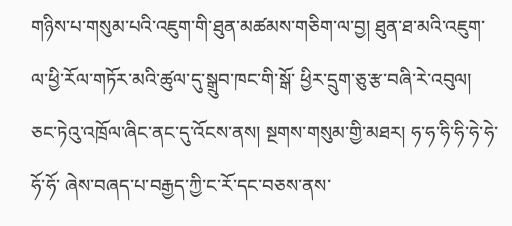གཉིས་པ་གསུམ་པའི་འཇུག་གི་ཐུན་མཚམས་གཅིག་ལ་བྱ། ཐུན་ཐ་མའི་འཇུག་ལ་ཕྱི་རོལ་གཏོར་མའི་ཚུལ་དུ་སྒྲུབ་ཁང་གི་སྒོ་ ཕྱིར་དྲུག་ཅུ་རྩ་བཞི་རེ་འབུལ། ཅང་ཏེའུ་འཁྲོལ་ཞིང་ནང་དུ་འོངས་ནས། སྔགས་གསུམ་གྱི་མཐར། ཧ་ཧ་ཧི་ཧི་ཧེ་ཧེ་ཧོ་ཧོ་ ཞེས་བཞད་པ་བརྒྱད་ཀྱི་ང་རོ་དང་བཅས་ནས་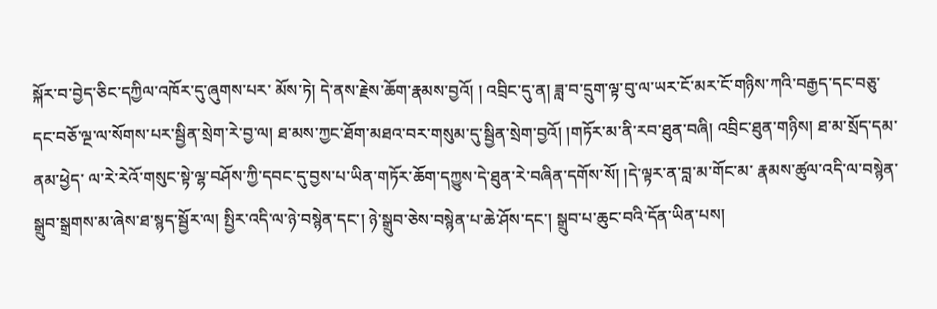སྐོར་བ་བྱེད་ཅིང་དཀྱིལ་འཁོར་དུ་ཞུགས་པར་ མོས་ཏེ། དེ་ནས་རྗེས་ཆོག་རྣམས་བྱའོ། ། འབྲིང་དུ་ན། ཟླ་བ་དྲུག་ལྟ་བུ་ལ་ཡར་ངོ་མར་ངོ་གཉིས་ཀའི་བརྒྱད་དང་བཅུ་དང་བཅོ་ལྔ་ལ་སོགས་པར་སྦྱིན་སྲེག་རེ་བྱ་ལ། ཐ་མས་ཀྱང་ཐོག་མཐའ་བར་གསུམ་དུ་སྦྱིན་སྲེག་བྱའོ། །གཏོར་མ་ནི་རབ་ཐུན་བཞི། འབྲིང་ཐུན་གཉིས། ཐ་མ་སྲོད་དམ་ནམ་ཕྱེད་ ལ་རེ་རེའོ་གསུང་སྟེ་ལྷ་བཤོས་ཀྱི་དབང་དུ་བྱས་པ་ཡིན་གཏོར་ཆོག་དཀྱུས་དེ་ཐུན་རེ་བཞིན་དགོས་སོ། །དེ་ལྟར་ན་བླ་མ་གོང་མ་ རྣམས་ཚུལ་འདི་ལ་བསྙེན་སྒྲུབ་སྒྲགས་མ་ཞེས་ཐ་སྙད་སྦྱོར་ལ། སྤྱིར་འདི་ལ་ཉེ་བསྙེན་དང་། ཉེ་སྒྲུབ་ཅེས་བསྙེན་པ་ཆེ་ཤོས་དང་། སྒྲུབ་པ་ཆུང་བའི་དོན་ཡིན་པས།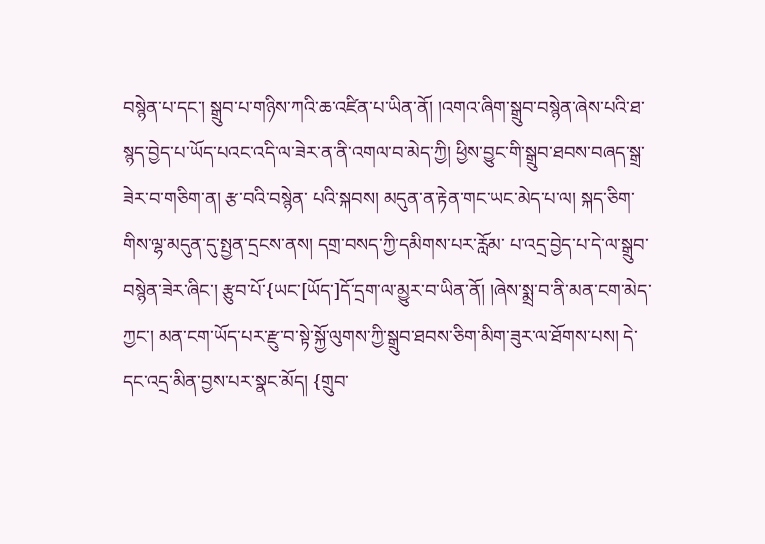བསྙེན་པ་དང་། སྒྲུབ་པ་གཉིས་ཀའི་ཆ་འཛིན་པ་ཡིན་ནོ། །འགའ་ཞིག་སྒྲུབ་བསྙེན་ཞེས་པའི་ཐ་ སྙད་བྱེད་པ་ཡོད་པའང་འདི་ལ་ཟེར་ན་ནི་འགལ་བ་མེད་ཀྱི། ཕྱིས་བྱུང་གི་སྒྲུབ་ཐབས་བཞད་སྒྲ་ཟེར་བ་གཅིག་ན། རྩ་བའི་བསྙེན་ པའི་སྐབས། མདུན་ན་རྟེན་གང་ཡང་མེད་པ་ལ། སྐད་ཅིག་གིས་ལྷ་མདུན་དུ་སྤྱན་དྲངས་ནས། དགྲ་བསད་ཀྱི་དམིགས་པར་རློམ་ པ་འདྲ་བྱེད་པ་དེ་ལ་སྒྲུབ་བསྙེན་ཟེར་ཞིང་། རྩུབ་པོ་{ཡང་[ཡོད་]དོ་དྲག་ལ་མྱུར་བ་ཡིན་ནོ། །ཞེས་སྨྲ་བ་ནི་མན་ངག་མེད་ཀྱང་། མན་ངག་ཡོད་པར་རྫུ་བ་སྟེ་སྐྱོ་ལུགས་ཀྱི་སྒྲུབ་ཐབས་ཅིག་མིག་ཟུར་ལ་ཐོགས་པས། དེ་དང་འདྲ་མིན་བྱས་པར་སྣང་མོད། {གྲུབ་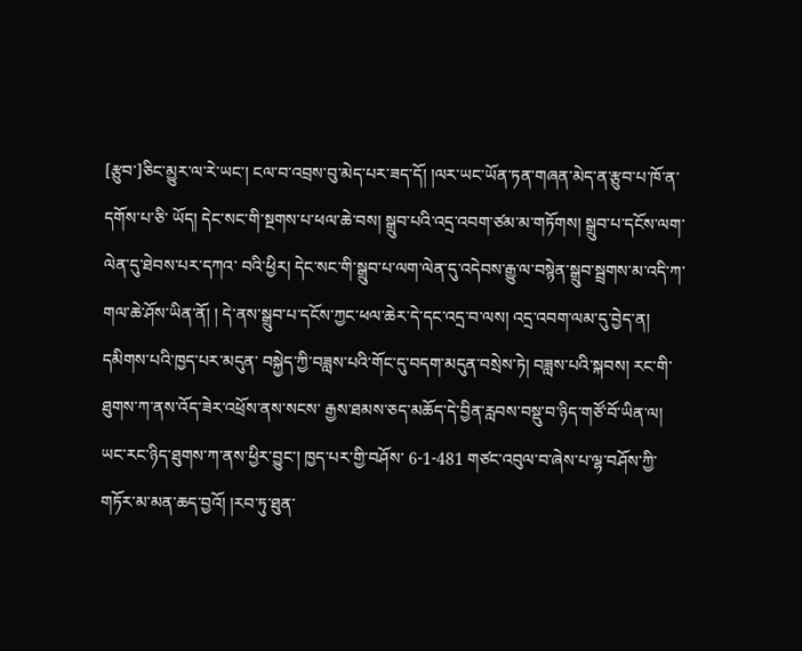[རྩུབ་]ཅིང་མྱུར་ལ་རེ་ཡང་། ངལ་བ་འབྲས་བུ་མེད་པར་ཟད་དོ། །ལར་ཡང་ཡོན་ཏན་གཞན་མེད་ན་རྩུབ་པ་ཁོ་ན་དགོས་པ་ཅི་ ཡོད། དེང་སང་གི་སྔགས་པ་ཕལ་ཆེ་བས། སྒྲུབ་པའི་འདྲ་འབག་ཙམ་མ་གཏོགས། སྒྲུབ་པ་དངོས་ལག་ལེན་དུ་ཐེབས་པར་དཀའ་ བའི་ཕྱིར། དེང་སང་གི་སྒྲུབ་པ་ལག་ལེན་དུ་འདེབས་རྒྱུ་ལ་བསྙེན་སྒྲུབ་སྦྲགས་མ་འདི་ཀ་གལ་ཆེ་ཤོས་ཡིན་ནོ། ། དེ་ནས་སྒྲུབ་པ་དངོས་ཀྱང་ཕལ་ཆེར་དེ་དང་འདྲ་བ་ལས། འདྲ་འབག་ལམ་དུ་བྱེད་ན། དམིགས་པའི་ཁྱད་པར་མདུན་ བསྐྱེད་ཀྱི་བཟླས་པའི་གོང་དུ་བདག་མདུན་བསྲེས་ཏེ། བཟླས་པའི་སྐབས། རང་གི་ཐུགས་ཀ་ནས་འོད་ཟེར་འཕྲོས་ནས་སངས་ རྒྱས་ཐམས་ཅད་མཆོད་དེ་བྱིན་རླབས་བསྡུ་བ་ཉིད་གཙོ་བོ་ཡིན་ལ། ཡང་རང་ཉིད་ཐུགས་ཀ་ནས་ཕྱིར་བྱུང་། ཁྱད་པར་གྱི་བཤོས་ 6-1-481 གཙང་འབུལ་བ་ཞེས་པ་ལྷ་བཤོས་ཀྱི་གཏོར་མ་མན་ཆད་བྱའོ། །རབ་ཏུ་ཐུན་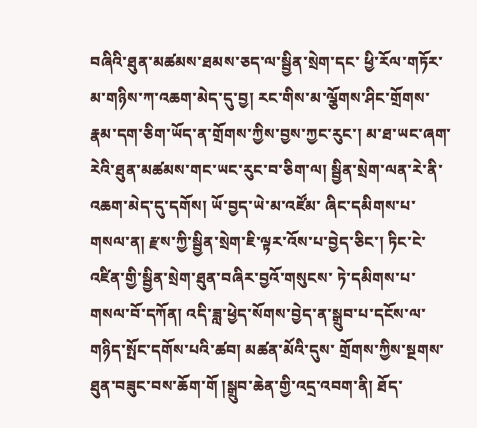བཞིའི་ཐུན་མཚམས་ཐམས་ཅད་ལ་སྦྱིན་སྲེག་དང་ ཕྱི་རོལ་གཏོར་མ་གཉིས་ཀ་འཆག་མེད་དུ་བྱ། རང་གིས་མ་ལྕོགས་ཤིང་གྲོགས་རྣམ་དག་ཅིག་ཡོད་ན་གྲོགས་ཀྱིས་བྱས་ཀྱང་རུང་། མ་ཐ་ཡང་ཞག་རེའི་ཐུན་མཚམས་གང་ཡང་རུང་བ་ཅིག་ལ། སྦྱིན་སྲེག་ལན་རེ་ནི་འཆག་མེད་དུ་དགོས། ཡོ་བྱད་ཡེ་མ་འཛོམ་ ཞིང་དམིགས་པ་གསལ་ན། རྫས་ཀྱི་སྦྱིན་སྲེག་ཇི་ལྟར་འོས་པ་བྱེད་ཅིང་། ཏིང་ངེ་འཛིན་གྱི་སྦྱིན་སྲེག་ཐུན་བཞིར་བྱའོ་གསུངས་ ཏེ་དམིགས་པ་གསལ་བོ་དཀོན། འདི་ཟླ་ཕྱེད་སོགས་བྱེད་ན་སྒྲུབ་པ་དངོས་ལ་གཉིད་སྤོང་དགོས་པའི་ཚབ། མཚན་མོའི་དུས་ གྲོགས་ཀྱིས་སྔགས་ཐུན་བཟུང་བས་ཆོག་གོ །སྒྲུབ་ཆེན་གྱི་འདྲ་འབག་ནི། ཐོད་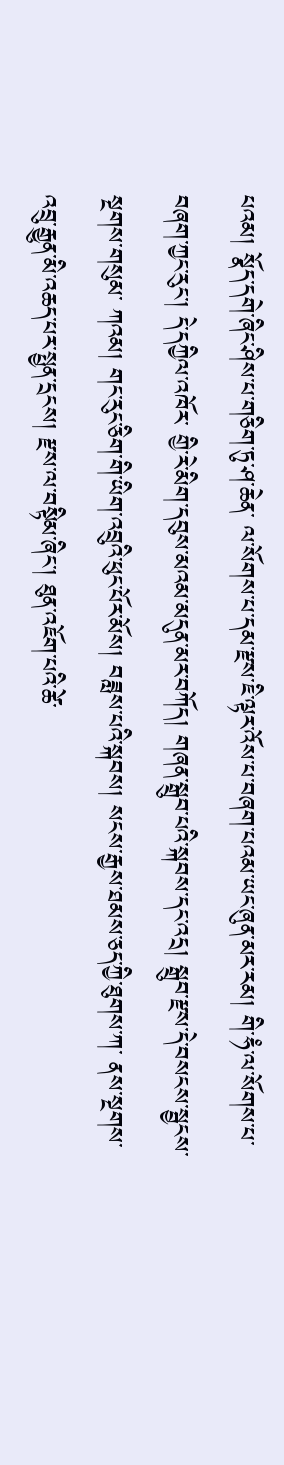པའམ། སྣོད་དགེ་ཞིང་ཤིས་པ་གཅིག་ཏུ་ཤ་ཆེན་ ལ་སོགས་པ་དམ་རྫས་ཇི་ལྟར་འོས་པ་བཞག་པའམ་ཡང་ཞུན་མར་རམ། གི་ཧཾ་ལ་སོགས་པ་བཞག་ཀྱང་རུང་། དེ་དཀྱིལ་འཁོར་ གྱི་རེ་མིག་དབུས་མའམ་མདུན་མར་བཀོད། གཞན་སྒྲུབ་པའི་སྐབས་དང་འདྲ། སྒྲུབ་རྫས་དེ་བསངས་སྦྱངས་སྔགས་གསུམ་ ཀའམ། གང་རུང་ཅིག་གི་ཡིག་འབྲུའི་ཕུང་པོར་མོས། བཟླས་པའི་སྐབས། སངས་རྒྱས་ཐམས་ཅད་ཀྱི་ཐུགས་ཀ་ ནས་སྔགས་འབྲུ་རྒྱུན་མི་འཆད་པར་སྤྱན་དྲངས། རྫས་ལ་བསྟིམ་ཞིང་། ཐུན་འཇོག་པའི་ཚེ་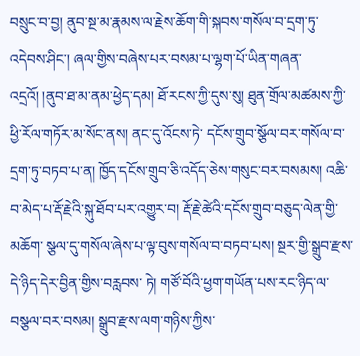བསྲུང་བ་བྱ། ནུབ་སྔ་མ་རྣམས་ལ་རྗེས་ཆོག་གི་སྐབས་གསོལ་བ་དྲག་ཏུ་འདེབས་ཤིང་། ཞལ་གྱིས་བཞེས་པར་བསམ་པ་ལྷག་པོ་ཡིན་གཞན་ འདྲའོ། །ནུབ་ཐ་མ་ནམ་ཕྱེད་དམ། ཐོ་རངས་ཀྱི་དུས་སུ། ཐུན་གྲོལ་མཚམས་ཀྱི་ཕྱི་རོལ་གཏོར་མ་སོང་ནས། ནང་དུ་འོངས་ཏེ་ དངོས་གྲུབ་སྩོལ་བར་གསོལ་བ་དྲག་ཏུ་བཏབ་པ་ན། ཁྱོད་དངོས་གྲུབ་ཅི་འདོད་ཅེས་གསུང་བར་བསམས། འཆི་བ་མེད་པ་རྡོ་རྗེའི་སྐུ་ཐོབ་པར་འགྱུར་བ། རྡོ་རྗེ་ཚེའི་དངོས་གྲུབ་བཅུད་ལེན་གྱི་མཆོག་ སྩལ་དུ་གསོལ་ཞེས་པ་ལྟ་བུས་གསོལ་བ་བཏབ་པས། སྔར་གྱི་སྒྲུབ་རྫས་དེ་ཉིད་དེར་བྱིན་གྱིས་བརླབས་ ཏེ། གཙོ་བོའི་ཕྱག་གཡོན་པས་རང་ཉིད་ལ་བསྩལ་བར་བསམ། སྒྲུབ་རྫས་ལག་གཉིས་ཀྱིས་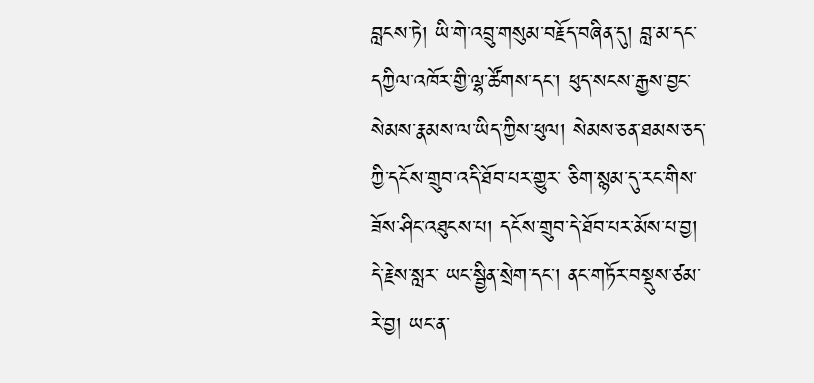བླངས་ཏེ། ཡི་གེ་འབྲུ་གསུམ་བརྗོད་བཞིན་དུ། བླ་མ་དང་དཀྱིལ་འཁོར་གྱི་ལྷ་ཚོགས་དང་། ཕུད་སངས་རྒྱས་བྱང་ སེམས་རྣམས་ལ་ཡིད་ཀྱིས་ཕུལ། སེམས་ཅན་ཐམས་ཅད་ཀྱི་དངོས་གྲུབ་འདི་ཐོབ་པར་གྱུར་ ཅིག་སྙམ་དུ་རང་གིས་ཟོས་ཤིང་འཐུངས་པ། དངོས་གྲུབ་དེ་ཐོབ་པར་མོས་པ་བྱ། དེ་རྗེས་སླར་ ཡང་སྦྱིན་སྲེག་དང་། ནང་གཏོར་བསྡུས་ཙམ་རེ་བྱ། ཡང་ན་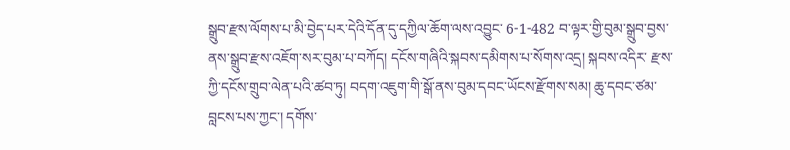སྒྲུབ་རྫས་ལོགས་པ་མི་བྱེད་པར་དེའི་དོན་དུ་དཀྱིལ་ཆོག་ལས་འབྱུང་ 6-1-482 བ་ལྟར་གྱི་བུམ་སྒྲུབ་བྱས་ནས་སྒྲུབ་རྫས་འཇོག་སར་བུམ་པ་བཀོད། དངོས་གཞིའི་སྐབས་དམིགས་པ་སོགས་འདྲ། སྐབས་འདིར་ རྫས་ཀྱི་དངོས་གྲུབ་ལེན་པའི་ཚབ་ཏུ། བདག་འཇུག་གི་སྒོ་ནས་བུམ་དབང་ཡོངས་རྫོགས་སམ། ཆུ་དབང་ཙམ་བླངས་པས་ཀྱང་། དགོས་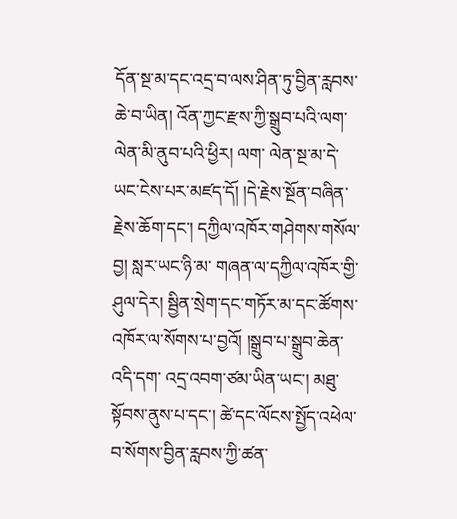དོན་སྔ་མ་དང་འདྲ་བ་ལས་ཤིན་ཏུ་བྱིན་རླབས་ཆེ་བ་ཡིན། འོན་ཀྱང་རྫས་ཀྱི་སྒྲུབ་པའི་ལག་ལེན་མི་ནུབ་པའི་ཕྱིར། ལག་ ལེན་སྔ་མ་དེ་ཡང་ངེས་པར་མཛད་དོ། །དེ་རྗེས་སྔོན་བཞིན་རྗེས་ཆོག་དང་། དཀྱིལ་འཁོར་གཤེགས་གསོལ་བྱ། སླར་ཡང་ཉི་མ་ གཞན་ལ་དཀྱིལ་འཁོར་གྱི་ཤུལ་དེར། སྦྱིན་སྲེག་དང་གཏོར་མ་དང་ཚོགས་འཁོར་ལ་སོགས་པ་བྱའོ། །སྒྲུབ་པ་སྒྲུབ་ཆེན་འདི་དག་ འདྲ་འབག་ཙམ་ཡིན་ཡང་། མཐུ་སྟོབས་ནུས་པ་དང་། ཚེ་དང་ལོངས་སྤྱོད་འཕེལ་བ་སོགས་བྱིན་རླབས་ཀྱི་ཚན་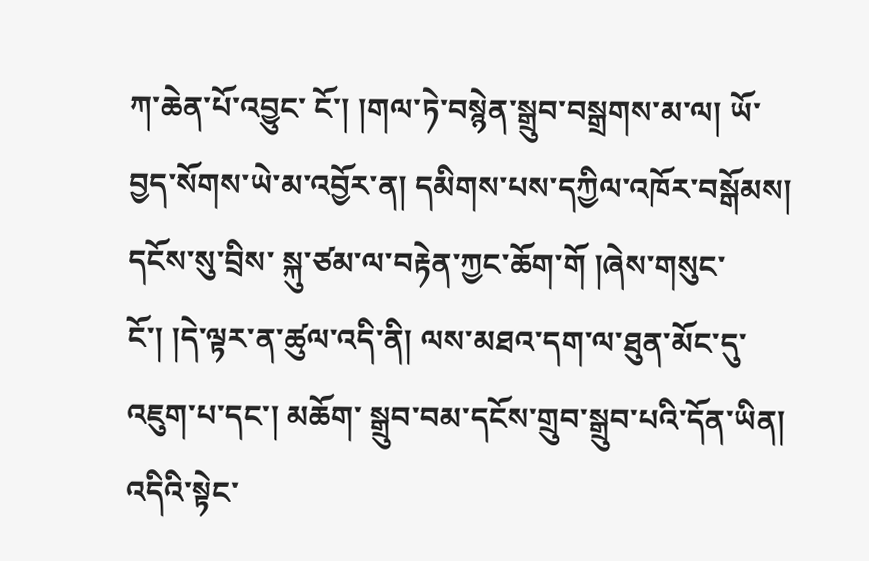ཀ་ཆེན་པོ་འབྱུང་ ངོ་། །གལ་ཏེ་བསྙེན་སྒྲུབ་བསྒྲགས་མ་ལ། ཡོ་བྱད་སོགས་ཡེ་མ་འབྱོར་ན། དམིགས་པས་དཀྱིལ་འཁོར་བསྒོམས། དངོས་སུ་བྲིས་ སྐུ་ཙམ་ལ་བརྟེན་ཀྱང་ཆོག་གོ །ཞེས་གསུང་ངོ་། །དེ་ལྟར་ན་ཚུལ་འདི་ནི། ལས་མཐའ་དག་ལ་ཐུན་མོང་དུ་འཇུག་པ་དང་། མཆོག་ སྒྲུབ་བམ་དངོས་གྲུབ་སྒྲུབ་པའི་དོན་ཡིན། འདིའི་སྟེང་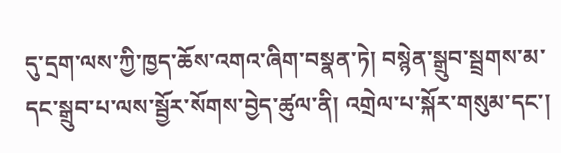དུ་དྲག་ལས་ཀྱི་ཁྱད་ཆོས་འགའ་ཞིག་བསྣན་ཏེ། བསྙེན་སྒྲུབ་སྦྲགས་མ་ དང་སྒྲུབ་པ་ལས་སྦྱོར་སོགས་བྱེད་ཚུལ་ནི། འགྲེལ་པ་སྐོར་གསུམ་དང་།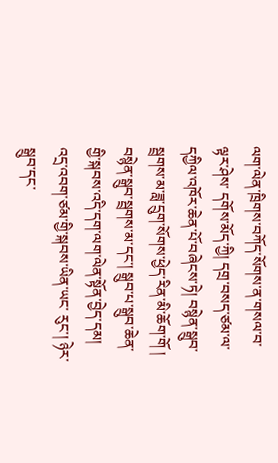ལག་ལེན་ཁྲིགས་བཀོད་སོགས་ན་གསལ་བ་ལྟར་ཤེས་ དགོས་མོད་ཀྱི། དགྲ་བསད་ཙམ་ལ་དཀྱིལ་འཁོར་ཆེན་པོ་བཞེངས་ཏེ། བསྙེན་སྒྲུབ་སྦྲགས་མ་ཟླ་དྲུག་སོགས་ཕྱེད་རིན་མི་ཆོག་གོ ། བསྙེན་སྒྲུབ་སྦྲགས་མ་དང་། སྒྲུབ་པ་སྒྲུབ་ཆེན་གྱི་སྐབས་འདི་དག་ལག་ལེན་སྟོན་བྱེད་དམ། འདྲ་འབག་ཙམ་གྱི་སྐབས་ཡིན་ཡང་ རུང་། ཉེར་སྒྲུབ་དང་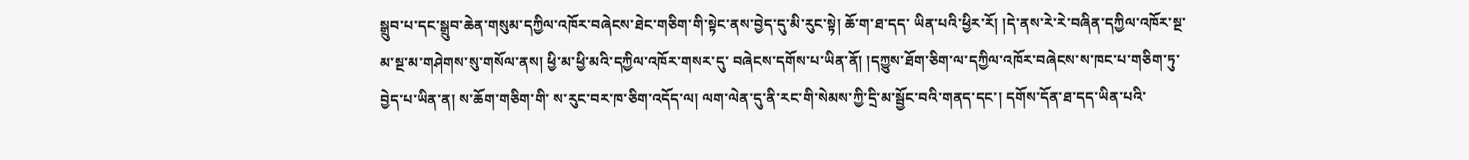སྒྲུབ་པ་དང་སྒྲུབ་ཆེན་གསུམ་དཀྱིལ་འཁོར་བཞེངས་ཐེང་གཅིག་གི་སྟེང་ནས་བྱེད་དུ་མི་རུང་སྟེ། ཆོ་ག་ཐ་དད་ ཡིན་པའི་ཕྱིར་རོ། །དེ་ནས་རེ་རེ་བཞིན་དཀྱིལ་འཁོར་སྔ་མ་སྔ་མ་གཤེགས་སུ་གསོལ་ནས། ཕྱི་མ་ཕྱི་མའི་དཀྱིལ་འཁོར་གསར་དུ་ བཞེངས་དགོས་པ་ཡིན་ནོ། །དཀྱུས་ཐོག་ཅིག་ལ་དཀྱིལ་འཁོར་བཞེངས་ས་ཁང་པ་གཅིག་ཏུ་བྱེད་པ་ཡིན་ན། ས་ཆོག་གཅིག་གི་ ས་རུང་བར་ཁ་ཅིག་འདོད་ལ། ལག་ལེན་དུ་ནི་རང་གི་སེམས་ཀྱི་དྲི་མ་སྦྱོང་བའི་གནད་དང་། དགོས་དོན་ཐ་དད་ཡིན་པའི་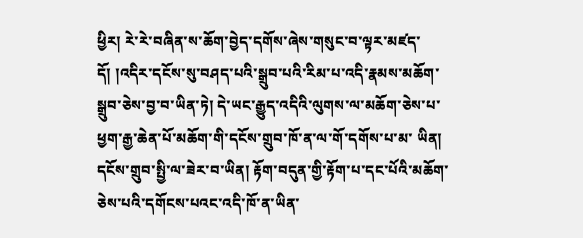ཕྱིར། རེ་རེ་བཞིན་ས་ཆོག་བྱེད་དགོས་ཞེས་གསུང་བ་ལྟར་མཛད་དོ། །འདིར་དངོས་སུ་བཤད་པའི་སྒྲུབ་པའི་རིམ་པ་འདི་རྣམས་མཆོག་ སྒྲུབ་ཅེས་བྱ་བ་ཡིན་ཏེ། དེ་ཡང་རྒྱུད་འདིའི་ལུགས་ལ་མཆོག་ཅེས་པ་ཕྱག་རྒྱ་ཆེན་པོ་མཆོག་གི་དངོས་གྲུབ་ཁོ་ན་ལ་གོ་དགོས་པ་མ་ ཡིན། དངོས་གྲུབ་སྤྱི་ལ་ཟེར་བ་ཡིན། རྟོག་བདུན་གྱི་རྟོག་པ་དང་པོའི་མཆོག་ཅེས་པའི་དགོངས་པའང་འདི་ཁོ་ན་ཡིན་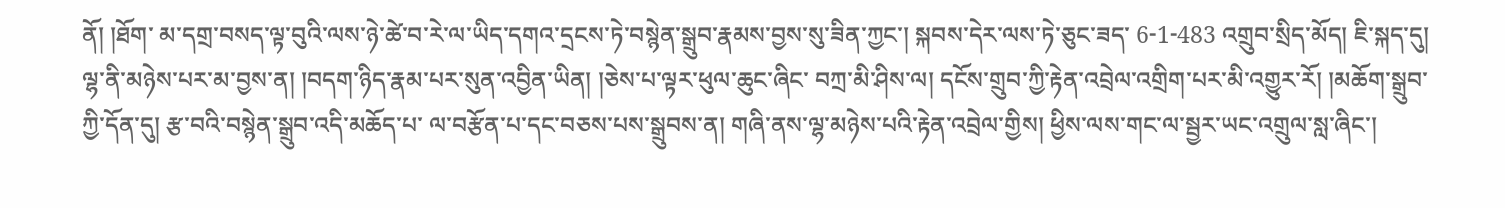ནོ། །ཐོག་ མ་དགྲ་བསད་ལྟ་བུའི་ལས་ཉེ་ཚེ་བ་རེ་ལ་ཡིད་དགའ་དྲངས་ཏེ་བསྙེན་སྒྲུབ་རྣམས་བྱས་སུ་ཟིན་ཀྱང་། སྐབས་དེར་ལས་ཏེ་ཅུང་ཟད་ 6-1-483 འགྲུབ་སྲིད་མོད། ཇི་སྐད་དུ། ལྷ་ནི་མཉེས་པར་མ་བྱས་ན། །བདག་ཉིད་རྣམ་པར་སུན་འབྱིན་ཡིན། །ཅེས་པ་ལྟར་ཕུལ་ཆུང་ཞིང་ བཀྲ་མི་ཤིས་ལ། དངོས་གྲུབ་ཀྱི་རྟེན་འབྲེལ་འགྲིག་པར་མི་འགྱུར་རོ། །མཆོག་སྒྲུབ་ཀྱི་དོན་དུ། རྩ་བའི་བསྙེན་སྒྲུབ་འདི་མཆོད་པ་ ལ་བརྩོན་པ་དང་བཅས་པས་སྒྲུབས་ན། གཞི་ནས་ལྷ་མཉེས་པའི་རྟེན་འབྲེལ་གྱིས། ཕྱིས་ལས་གང་ལ་སྦྱར་ཡང་འགྲུལ་སླ་ཞིང་།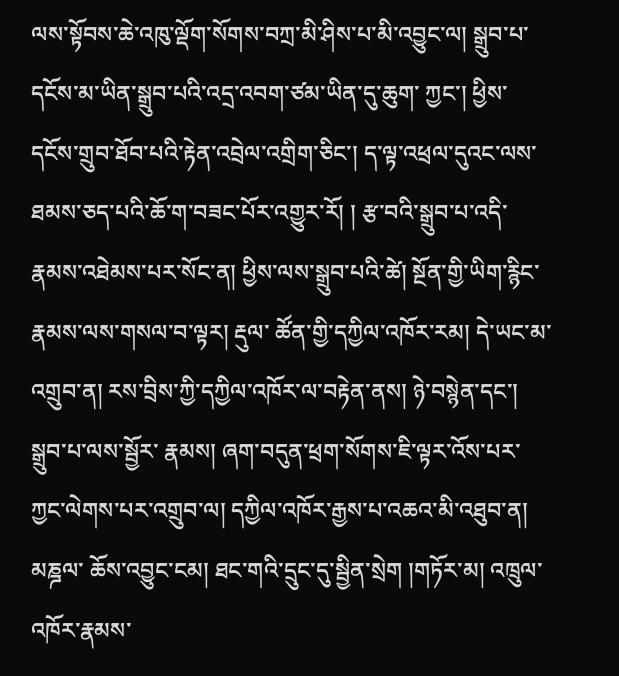ལས་སྟོབས་ཆེ་འཁུ་ལྡོག་སོགས་བཀྲ་མི་ཤིས་པ་མི་འབྱུང་ལ། སྒྲུབ་པ་དངོས་མ་ཡིན་སྒྲུབ་པའི་འདྲ་འབག་ཙམ་ཡིན་དུ་ཆུག་ ཀྱང་། ཕྱིས་དངོས་གྲུབ་ཐོབ་པའི་རྟེན་འབྲེལ་འགྲིག་ཅིང་། ད་ལྟ་འཕྲལ་དུའང་ལས་ཐམས་ཅད་པའི་ཆོ་ག་བཟང་པོར་འགྱུར་རོ། ། རྩ་བའི་སྒྲུབ་པ་འདི་རྣམས་འཐེམས་པར་སོང་ན། ཕྱིས་ལས་སྒྲུབ་པའི་ཚེ། སྔོན་གྱི་ཡིག་རྙིང་རྣམས་ལས་གསལ་བ་ལྟར། རྡུལ་ ཚོན་གྱི་དཀྱིལ་འཁོར་རམ། དེ་ཡང་མ་འགྲུབ་ན། རས་བྲིས་ཀྱི་དཀྱིལ་འཁོར་ལ་བརྟེན་ནས། ཉེ་བསྙེན་དང་། སྒྲུབ་པ་ལས་སྦྱོར་ རྣམས། ཞག་བདུན་ཕྲག་སོགས་ཇི་ལྟར་འོས་པར་ཀྱང་ལེགས་པར་འགྲུབ་ལ། དཀྱིལ་འཁོར་རྒྱས་པ་འཆའ་མི་འཐུབ་ན། མཎྜལ་ ཆོས་འབྱུང་ངམ། ཐང་གའི་དྲུང་དུ་སྦྱིན་སྲེག །གཏོར་མ། འཁྲུལ་འཁོར་རྣམས་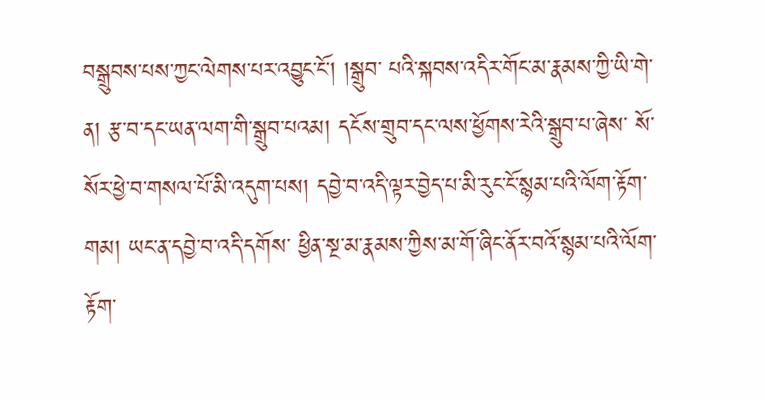བསྒྲུབས་པས་ཀྱང་ལེགས་པར་འབྱུང་ངོ་། །སྒྲུབ་ པའི་སྐབས་འདིར་གོང་མ་རྣམས་ཀྱི་ཡི་གེ་ན། རྩ་བ་དང་ཡན་ལག་གི་སྒྲུབ་པའམ། དངོས་གྲུབ་དང་ལས་ཕྱོགས་རེའི་སྒྲུབ་པ་ཞེས་ སོ་སོར་ཕྱེ་བ་གསལ་པོ་མི་འདུག་པས། དབྱེ་བ་འདི་ལྟར་བྱེད་པ་མི་རུང་ངོ་སྙམ་པའི་ལོག་རྟོག་གམ། ཡང་ན་དབྱེ་བ་འདི་དགོས་ ཕྱིན་སྔ་མ་རྣམས་ཀྱིས་མ་གོ་ཞིང་ནོར་བའོ་སྙམ་པའི་ལོག་རྟོག་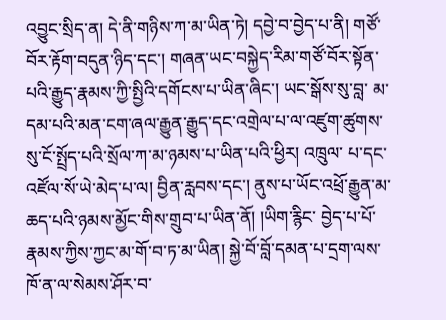འབྱུང་སྲིད་ན། དེ་ནི་གཉིས་ཀ་མ་ཡིན་ཏེ། དབྱེ་བ་བྱེད་པ་ནི། གཙོ་ བོར་རྟོག་བདུན་ཉིད་དང་། གཞན་ཡང་བསྐྱེད་རིམ་གཙོ་བོར་སྟོན་པའི་རྒྱུད་རྣམས་ཀྱི་སྤྱིའི་དགོངས་པ་ཡིན་ཞིང་། ཡང་སྒོས་སུ་བླ་ མ་དམ་པའི་མན་ངག་ཞལ་རྒྱུན་རྒྱུད་དང་འགྲེལ་པ་ལ་འཛུག་ཚུགས་སུ་ངོ་སྤྲོད་པའི་སྲོལ་ཀ་མ་ཉམས་པ་ཡིན་པའི་ཕྱིར། འཁྲུལ་ པ་དང་འཛོལ་སོ་ཡེ་མེད་པ་ལ། བྱིན་རླབས་དང་། ནུས་པ་ཡོང་འཕྲོ་རྒྱུན་མ་ཆད་པའི་ཉམས་མྱོང་གིས་གྲུབ་པ་ཡིན་ནོ། །ཡིག་རྙིང་ བྱེད་པ་པོ་རྣམས་ཀྱིས་ཀྱང་མ་གོ་བ་ཏ་མ་ཡིན། སྐྱེ་བོ་བློ་དམན་པ་དྲག་ལས་ཁོ་ན་ལ་སེམས་ཤོར་བ་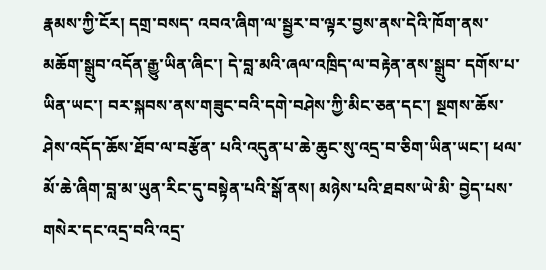རྣམས་ཀྱི་ངོར། དགྲ་བསད་ འབའ་ཞིག་ལ་སྦྱར་བ་ལྟར་བྱས་ནས་དེའི་ཁོག་ནས་མཆོག་སྒྲུབ་འདོན་རྒྱུ་ཡིན་ཞིང་། དེ་བླ་མའི་ཞལ་འཁྲིད་ལ་བརྟེན་ནས་སྒྲུབ་ དགོས་པ་ཡིན་ཡང་། བར་སྐབས་ནས་གཟུང་བའི་དགེ་བཤེས་ཀྱི་མིང་ཅན་དང་། སྔགས་ཆོས་ཤེས་འདོད་ཆོས་ཐོབ་ལ་བརྩོན་ པའི་འདུན་པ་ཆེ་ཆུང་སུ་འདྲ་བ་ཅིག་ཡིན་ཡང་། ཕལ་མོ་ཆེ་ཞིག་བླ་མ་ཡུན་རིང་དུ་བསྟེན་པའི་སྒོ་ནས། མཉེས་པའི་ཐབས་ཡེ་མི་ བྱེད་པས་གསེར་དང་འདྲ་བའི་འདྲ་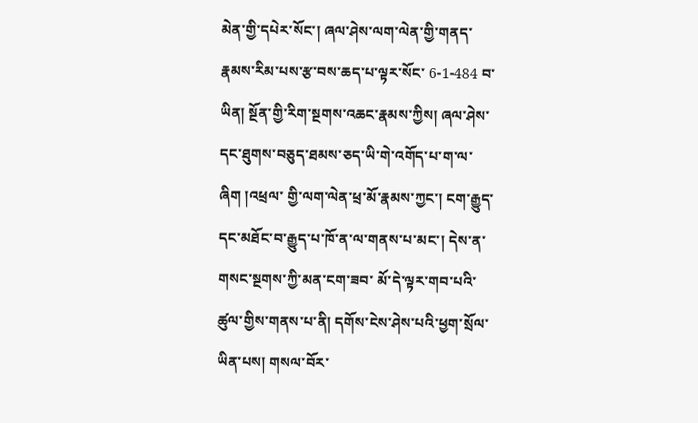མེན་གྱི་དཔེར་སོང་། ཞལ་ཤེས་ལག་ལེན་གྱི་གནད་རྣམས་རིམ་པས་རྩ་བས་ཆད་པ་ལྟར་སོང་ 6-1-484 བ་ཡིན། སྔོན་གྱི་རིག་སྔགས་འཆང་རྣམས་ཀྱིས། ཞལ་ཤེས་དང་ཐུགས་བཅུད་ཐམས་ཅད་ཡི་གེ་འགོད་པ་ག་ལ་ཞིག །འཕྲལ་ གྱི་ལག་ལེན་ཕྲ་མོ་རྣམས་ཀྱང་། ངག་རྒྱུད་དང་མཐོང་བ་རྒྱུད་པ་ཁོ་ན་ལ་གནས་པ་མང་། དེས་ན་གསང་སྔགས་ཀྱི་མན་ངག་ཟབ་ མོ་དེ་ལྟར་གབ་པའི་ཚུལ་གྱིས་གནས་པ་ནི། དགོས་ངེས་ཤེས་པའི་ཕྱག་སྲོལ་ཡིན་པས། གསལ་བོར་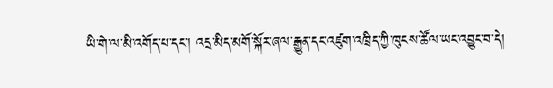ཡི་གེ་ལ་མི་འགོད་པ་དང་། འདྲ་མིད་མགོ་སྐོར་ཞལ་རྒྱུན་དང་འཛུག་འཁྲིད་ཀྱི་ཁུངས་ཚོལ་ཡང་འབྱུང་བ་དེ།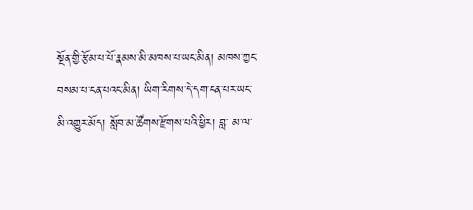སྔོན་གྱི་རྩོམ་པ་པོ་རྣམས་མི་མཁས་པ་ཡང་མིན། མཁས་ཀྱང་བསམ་པ་ངན་པའང་མིན། ཡིག་རིགས་དེ་དག་ངན་པར་ཡང་མི་འགྱུར་མོད། སློབ་མ་ཚོགས་རྫོགས་པའི་ཕྱིར། བླ་ མ་ལ་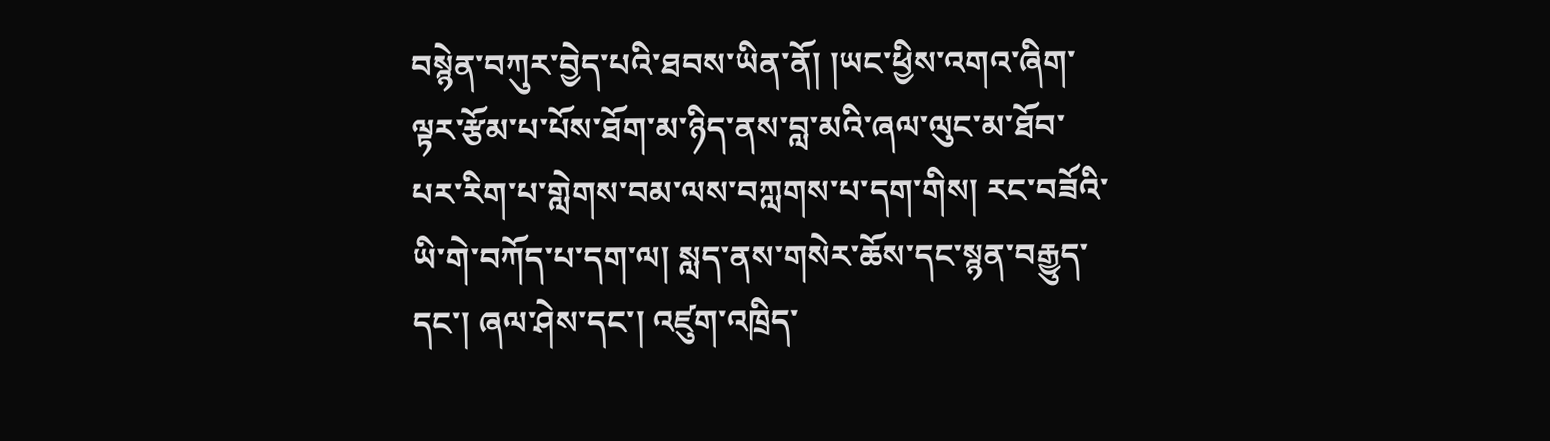བསྙེན་བཀུར་བྱེད་པའི་ཐབས་ཡིན་ནོ། །ཡང་ཕྱིས་འགའ་ཞིག་ལྟར་རྩོམ་པ་པོས་ཐོག་མ་ཉིད་ནས་བླ་མའི་ཞལ་ལུང་མ་ཐོབ་ པར་རིག་པ་གླེགས་བམ་ལས་བཀླགས་པ་དག་གིས། རང་བཟོའི་ཡི་གེ་བཀོད་པ་དག་ལ། སླད་ནས་གསེར་ཆོས་དང་སྙན་བརྒྱུད་ དང་། ཞལ་ཤེས་དང་། འཛུག་འཁྲིད་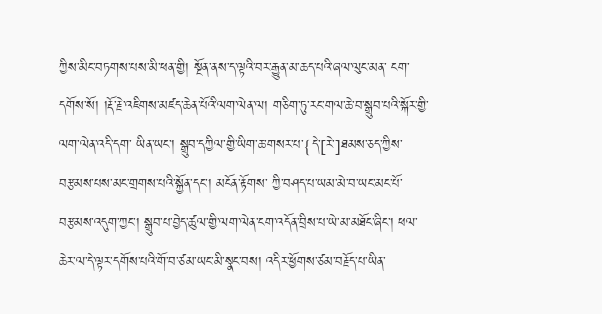ཀྱིས་མིང་བཏགས་པས་མི་ཕན་གྱི། སྔོན་ནས་ད་ལྟའི་བར་རྒྱུན་མ་ཆད་པའི་ཞལ་ལུང་མན་ ངག་དགོས་སོ། །རྡོ་རྗེ་འཇིགས་མཛད་ཆེན་པོའི་ལག་ལེན་ལ། གཅིག་ཏུ་རང་གལ་ཆེ་བ་སྒྲུབ་པའི་སྐོར་གྱི་ལག་ལེན་འདི་དག་ ཡིན་ཡང་། སྒྲུབ་དཀྱིལ་གྱི་ཡིག་ཆ་གསར་པ་{དེ་[རེ་]ཐམས་ཅད་ཀྱིས་བརྩམས་པས་མང་གྲགས་པའི་སྐྱོན་དང་། མངོན་རྟོགས་ ཀྱི་བཤད་པ་ཡམ་མེ་བ་ཡང་མང་པོ་བརྩམས་འདུག་ཀྱང་། སྒྲུབ་པ་བྱེད་ཚུལ་གྱི་ལག་ལེན་ངག་འདོན་བྲིས་པ་ཡེ་མ་མཐོང་ཞིང་། ཕལ་ཆེར་ལ་དེ་ལྟར་དགོས་པའི་གོ་བ་ཙམ་ཡང་མི་སྣང་བས། འདིར་ཕྱོགས་ཙམ་བརྗོད་པ་ཡིན་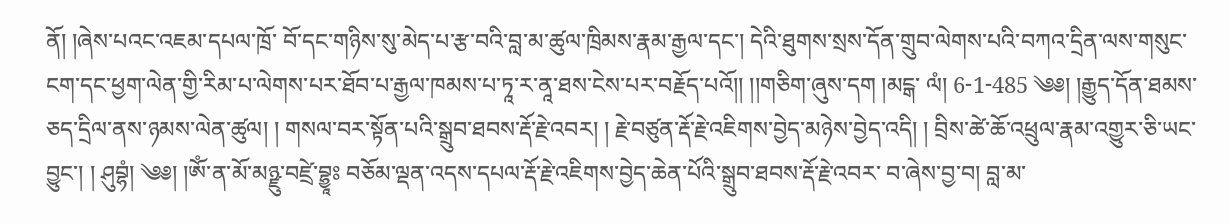ནོ། །ཞེས་པའང་འཇམ་དཔལ་ཁྲོ་ བོ་དང་གཉིས་སུ་མེད་པ་རྩ་བའི་བླ་མ་ཚུལ་ཁྲིམས་རྣམ་རྒྱལ་དང་། དེའི་ཐུགས་སྲས་དོན་གྲུབ་ལེགས་པའི་བཀའ་དྲིན་ལས་གསུང་ ངག་དང་ཕྱག་ལེན་གྱི་རིམ་པ་ལེགས་པར་ཐོབ་པ་རྒྱལ་ཁམས་པ་ཏཱ་ར་ནཱ་ཐས་ངེས་པར་བརྗོད་པའོ།། །།གཅིག་ཞུས་དག །མངྒ་ ལཾ། 6-1-485 ༄༅། །རྒྱུད་དོན་ཐམས་ཅད་དྲིལ་ནས་ཉམས་ལེན་ཚུལ། ། གསལ་བར་སྟོན་པའི་སྒྲུབ་ཐབས་རྡོ་རྗེ་འབར། ། རྗེ་བཙུན་རྡོ་རྗེ་འཇིགས་བྱེད་མཉེས་བྱེད་འདི། ། བྲིས་ཚེ་ཆོ་འཕྲུལ་རྣམ་འགྱུར་ཅི་ཡང་བྱུང་། ། ཤུབྷཾ། ༄༅། །ༀ་ན་མོ་མཉྫུ་བཛྲེ་བྷྱཱཿ བཅོམ་ལྡན་འདས་དཔལ་རྡོ་རྗེ་འཇིགས་བྱེད་ཆེན་པོའི་སྒྲུབ་ཐབས་རྡོ་རྗེ་འབར་ བ་ཞེས་བྱ་བ། བླ་མ་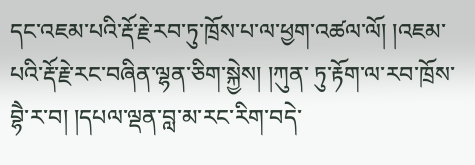དང་འཇམ་པའི་རྡོ་རྗེ་རབ་ཏུ་ཁྲོས་པ་ལ་ཕྱག་འཚལ་ལོ། །འཇམ་པའི་རྡོ་རྗེ་རང་བཞིན་ལྷན་ཅིག་སྐྱེས། །ཀུན་ ཏུ་རྟོག་ལ་རབ་ཁྲོས་བྷཻ་ར་བ། །དཔལ་ལྡན་བླ་མ་རང་རིག་བདེ་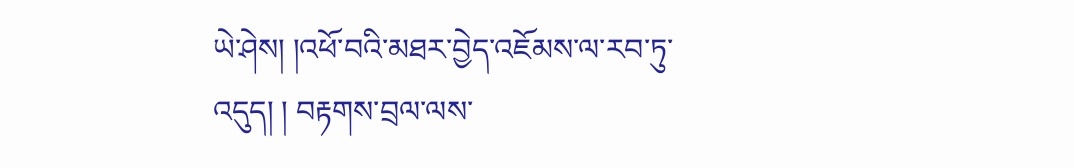ཡེ་ཤེས། །འཕོ་བའི་མཐར་བྱེད་འཇོམས་ལ་རབ་ཏུ་འདུད། ། བརྟགས་བྲལ་ལས་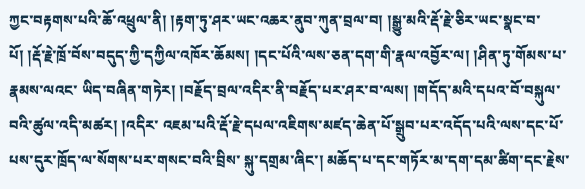ཀྱང་བརྟགས་པའི་ཆོ་འཕྲུལ་ནི། །རྟག་ཏུ་ཤར་ཡང་འཆར་ནུབ་ཀུན་བྲལ་བ། །སྒྱུ་མའི་རྡོ་རྗེ་ཅིར་ཡང་སྣང་བ་ པོ། །རྡོ་རྗེ་ཁྲོ་བོས་བདུད་ཀྱི་དཀྱིལ་འཁོར་ཆོམས། །དང་པོའི་ལས་ཅན་དག་གི་རྣལ་འབྱོར་ལ། །ཤིན་ཏུ་གོམས་པ་རྣམས་ལའང་ ཡིད་བཞིན་གཏེར། །བརྗོད་བྲལ་འདིར་ནི་བརྗོད་པར་ཤར་བ་ལས། །གདོད་མའི་དཔའ་བོ་བསྐུལ་བའི་ཚུལ་འདི་མཚར། །འདིར་ འཇམ་པའི་རྡོ་རྗེ་དཔལ་འཇིགས་མཛད་ཆེན་པོ་སྒྲུབ་པར་འདོད་པའི་ལས་དང་པོ་པས་དུར་ཁྲོད་ལ་སོགས་པར་གསང་བའི་བྲིས་ སྐུ་དགྲམ་ཞིང་། མཆོད་པ་དང་གཏོར་མ་དག་དམ་ཚིག་དང་རྗེས་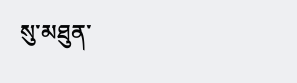སུ་མཐུན་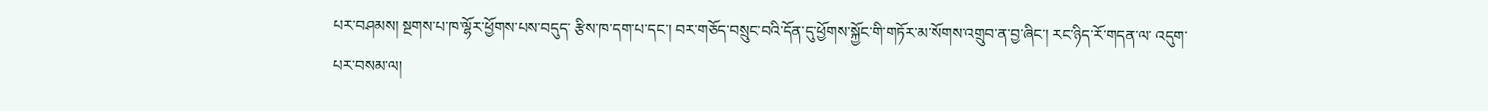པར་བཤམས། སྔགས་པ་ཁ་ལྷོར་ཕྱོགས་པས་བདུད་ རྩིས་ཁ་དག་པ་དང་། བར་གཅོད་བསྲུང་བའི་དོན་དུ་ཕྱོགས་སྐྱོང་གི་གཏོར་མ་སོགས་འགྲུབ་ན་བྱ་ཞིང་། རང་ཉིད་རོ་གདན་ལ་ འདུག་པར་བསམ་ལ།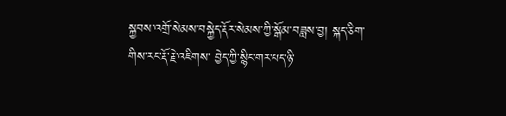སྐྱབས་འགྲོ་སེམས་བསྐྱེད་རྡོར་སེམས་ཀྱི་སྒོམ་བཟླས་བྱ། སྐད་ཅིག་གིས་རང་རྡོ་རྗེ་འཇིགས་ བྱེད་ཀྱི་སྙིང་གར་པད་ཉི་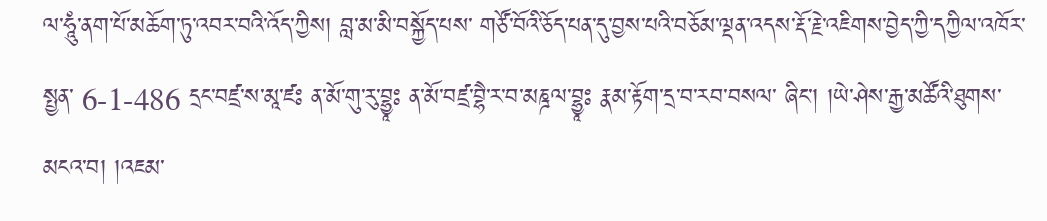ལ་ཧཱུཾ་ནག་པོ་མཆོག་ཏུ་འབར་བའི་འོད་ཀྱིས། བླ་མ་མི་བསྐྱོད་པས་ གཙོ་བོའི་ཅོད་པན་དུ་བྱས་པའི་བཅོམ་ལྡན་འདས་རྡོ་རྗེ་འཇིགས་བྱེད་ཀྱི་དཀྱིལ་འཁོར་སྤྱན་ 6-1-486 དྲང་བཛྲ་ས་མཱ་ཛཿ ན་མོ་གུ་རུ་བྷྱཱཿ ན་མོ་བཛྲ་བྷཻ་ར་བ་མཎྜལ་བྷྱཱཿ རྣམ་རྟོག་དྲ་བ་རབ་བསལ་ ཞིང་། །ཡེ་ཤེས་རྒྱ་མཚོའི་ཐུགས་མངའ་བ། །འཇམ་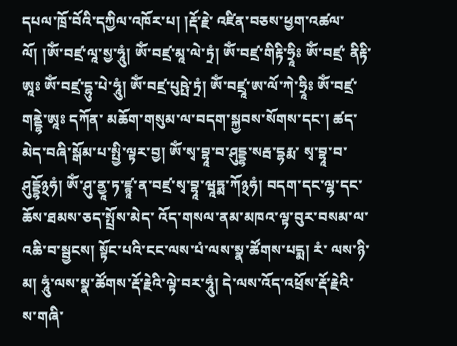དཔལ་ཁྲོ་བོའི་དཀྱིལ་འཁོར་པ། །རྡོ་རྗེ་ འཛིན་བཅས་ཕྱག་འཚལ་ལོ། །ༀ་བཛྲ་ལཱ་སྱ་ཧཱུཾ། ༀ་བཛྲ་མཱ་ལེ་ཏྲཾ། ༀ་བཛྲ་གིརྟི་ཧྲཱིཿ ༀ་བཛྲ་ ནིརྟི་ཨཱཿ ༀ་བཛྲ་དྷུ་པེ་ཧཱུཾ། ༀ་བཛྲ་པུཥྤེ་ཏྲཾ། ༀ་བཛྲཱ་ཨ་ལོ་ཀེ་ཧྲཱིཿ ༀ་བཛྲ་གནྡྷེ་ཨཱཿ དཀོན་ མཆོག་གསུམ་ལ་བདག་སྐྱབས་སོགས་དང་། ཚད་མེད་བཞི་སྒོམ་པ་སྤྱི་ལྟར་བྱ། ༀ་སྭ་བྷཱ་བ་ཤུདྡྷ་སརྦ་དྷརྨ་ སྭ་བྷཱ་བ་ཤུདྡྷོ྅ཧཾ། ༀ་ཤུ་ནྱཱ་ཏ་ཛྙཱ་ན་བཛྲ་སྭ་བྷཱ་ཝཱཏྨ་ཀོ྅ཧཾ། བདག་དང་ལྷ་དང་ཆོས་ཐམས་ཅད་སྤྲོས་མེད་ འོད་གསལ་ནམ་མཁའ་ལྟ་བུར་བསམ་ལ་འཆི་བ་སྦྱངས། སྟོང་པའི་ངང་ལས་པཾ་ལས་སྣ་ཚོགས་པདྨ། རཾ་ ལས་ཉི་མ། ཧཱུཾ་ལས་སྣ་ཚོགས་རྡོ་རྗེའི་ལྟེ་བར་ཧཱུཾ། དེ་ལས་འོད་འཕྲོས་རྡོ་རྗེའི་ས་གཞི་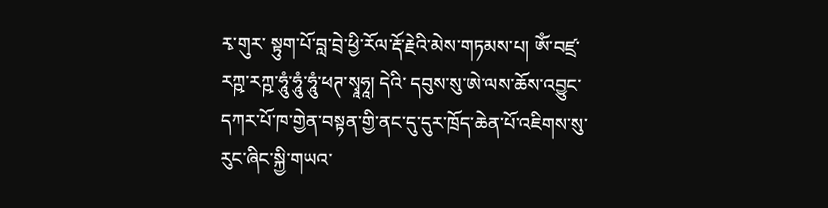རྭ་གུར་ སྟུག་པོ་བླ་བྲེ་ཕྱི་རོལ་རྡོ་རྗེའི་མེས་གཏམས་པ། ༀ་བཛྲ་རཀྵ་རཀྵ་ཧཱུཾ་ཧཱུཾ་ཧཱུཾ་ཕཊ་སྭཱཧཱ། དེའི་ དབུས་སུ་ཨེ་ལས་ཆོས་འབྱུང་དཀར་པོ་ཁ་གྱེན་བསྟན་གྱི་ནང་དུ་དུར་ཁྲོད་ཆེན་པོ་འཇིགས་སུ་ རུང་ཞིང་སྐྱི་གཡའ་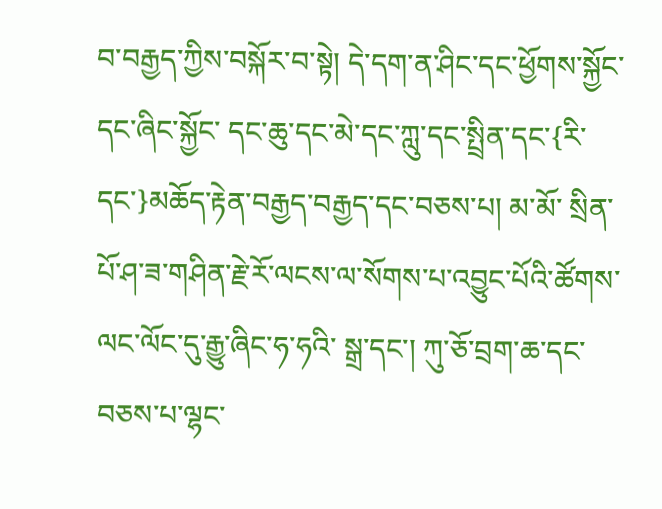བ་བརྒྱད་ཀྱིས་བསྐོར་བ་སྟེ། དེ་དག་ན་ཤིང་དང་ཕྱོགས་སྐྱོང་དང་ཞིང་སྐྱོང་ དང་ཆུ་དང་མེ་དང་ཀླུ་དང་སྤྲིན་དང་{རི་དང་}མཆོད་རྟེན་བརྒྱད་བརྒྱད་དང་བཅས་པ། མ་མོ་ སྲིན་པོ་ཤ་ཟ་གཤིན་རྗེ་རོ་ལངས་ལ་སོགས་པ་འབྱུང་པོའི་ཚོགས་ལང་ལོང་དུ་རྒྱུ་ཞིང་ཧ་ཧའི་ སྒྲ་དང་། ཀུ་ཅོ་བྲག་ཆ་དང་བཅས་པ་ལྷང་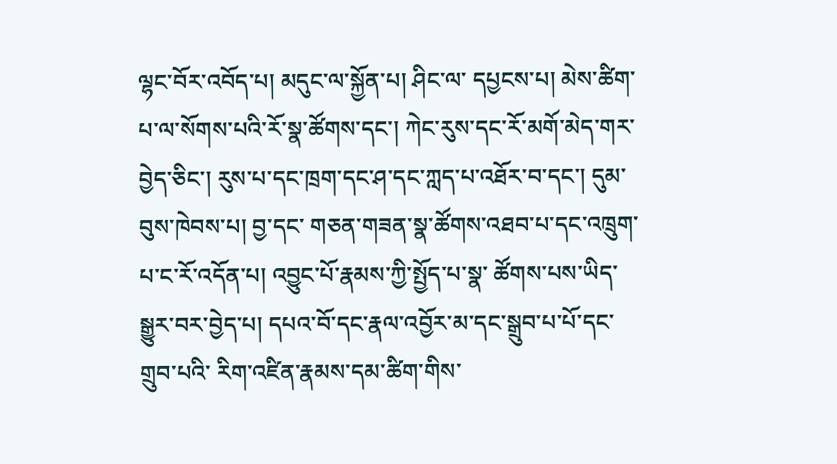ལྷང་བོར་འབོད་པ། མདུང་ལ་སྐྱོན་པ། ཤིང་ལ་ དཔྱངས་པ། མེས་ཚིག་པ་ལ་སོགས་པའི་རོ་སྣ་ཚོགས་དང་། ཀེང་རུས་དང་རོ་མགོ་མེད་གར་ བྱེད་ཅིང་། རུས་པ་དང་ཁྲག་དང་ཤ་དང་ཀླད་པ་འཐོར་བ་དང་། དུམ་བུས་ཁེབས་པ། བྱ་དང་ གཅན་གཟན་སྣ་ཚོགས་འཐབ་པ་དང་འཁྲུག་པ་ང་རོ་འདོན་པ། འབྱུང་པོ་རྣམས་ཀྱི་སྤྱོད་པ་སྣ་ ཚོགས་པས་ཡིད་སྒྱུར་བར་བྱེད་པ། དཔའ་བོ་དང་རྣལ་འབྱོར་མ་དང་སྒྲུབ་པ་པོ་དང་གྲུབ་པའི་ རིག་འཛིན་རྣམས་དམ་ཚིག་གིས་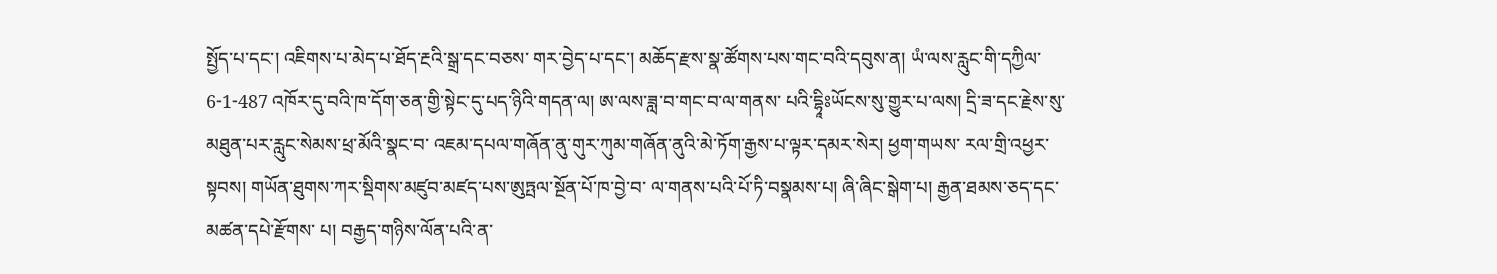སྤྱོད་པ་དང་། འཇིགས་པ་མེད་པ་ཐོད་རྔའི་སྒྲ་དང་བཅས་ གར་བྱེད་པ་དང་། མཆོད་རྫས་སྣ་ཚོགས་པས་གང་བའི་དབུས་ན། ཡཾ་ལས་རླུང་གི་དཀྱིལ་ 6-1-487 འཁོར་དུ་བའི་ཁ་དོག་ཅན་གྱི་སྟེང་དུ་པད་ཉིའི་གདན་ལ། ཨ་ལས་ཟླ་བ་གང་བ་ལ་གནས་ པའི་དྷཱིཿཡོངས་སུ་གྱུར་པ་ལས། དྲི་ཟ་དང་རྗེས་སུ་མཐུན་པར་རླུང་སེམས་ཕྲ་མོའི་སྣང་བ་ འཇམ་དཔལ་གཞོན་ནུ་གུར་ཀུམ་གཞོན་ནུའི་མེ་ཏོག་རྒྱས་པ་ལྟར་དམར་སེར། ཕྱག་གཡས་ རལ་གྲི་འཕྱར་སྟབས། གཡོན་ཐུགས་ཀར་སྡིགས་མཛུབ་མཛད་པས་ཨུཏྤལ་སྔོན་པོ་ཁ་བྱེ་བ་ ལ་གནས་པའི་པོ་ཏི་བསྣམས་པ། ཞི་ཞིང་སྒེག་པ། རྒྱན་ཐམས་ཅད་དང་མཚན་དཔེ་རྫོགས་ པ། བརྒྱད་གཉིས་ལོན་པའི་ན་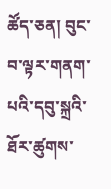ཚོད་ཅན། བུང་བ་ལྟར་གནག་པའི་དབུ་སྐྲའི་ཐོར་ཚུགས་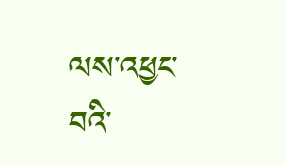ལས་འཕྱང་བའི་